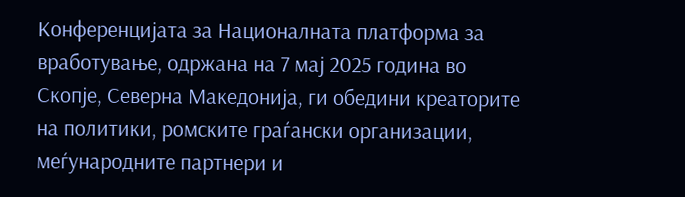Конференцијата за Националната платформа за вработување, одржана на 7 мај 2025 година во Скопје, Северна Македонија, ги обедини креаторите на политики, ромските граѓански организации, меѓународните партнери и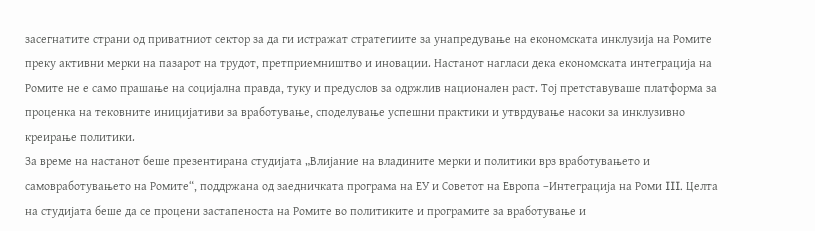засегнатите страни од приватниот сектор за да ги истражат стратегиите за унапредување на економската инклузија на Ромите преку активни мерки на пазарот на трудот, претприемништво и иновации. Настанот нагласи дека економската интеграција на Ромите не е само прашање на социјална правда, туку и предуслов за одржлив национален раст. Тој претставуваше платформа за проценка на тековните иницијативи за вработување, споделување успешни практики и утврдување насоки за инклузивно креирање политики.
За време на настанот беше презентирана студијата „Влијание на владините мерки и политики врз вработувањето и самовработувањето на Ромите“, поддржана од заедничката програма на ЕУ и Советот на Европа –Интеграција на Роми III. Целта на студијата беше да се процени застапеноста на Ромите во политиките и програмите за вработување и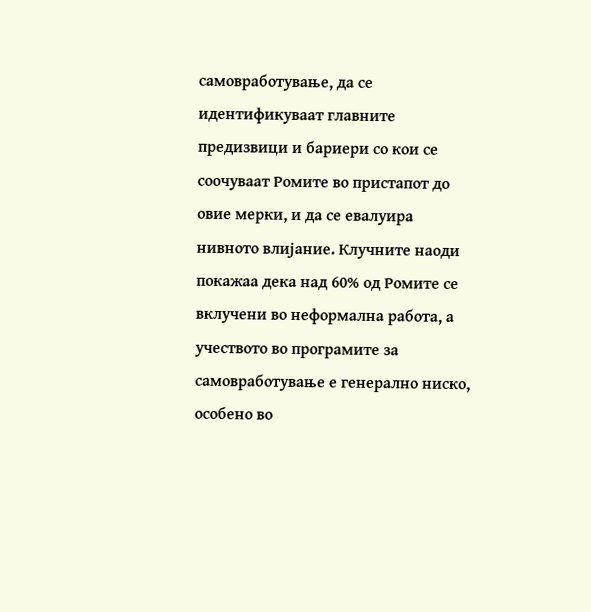самовработување, да се идентификуваат главните предизвици и бариери со кои се соочуваат Ромите во пристапот до овие мерки, и да се евалуира нивното влијание. Клучните наоди покажаа дека над 60% од Ромите се вклучени во неформална работа, а учеството во програмите за самовработување е генерално ниско, особено во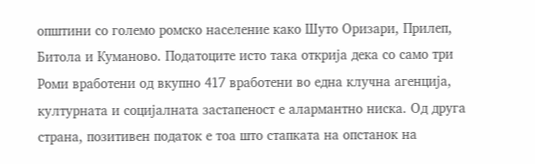општини со големо ромско население како Шуто Оризари, Прилеп, Битола и Куманово. Податоците исто така открија дека со само три Роми вработени од вкупно 417 вработени во една клучна агенција, културната и социјалната застапеност е алармантно ниска. Од друга страна, позитивен податок е тоа што стапката на опстанок на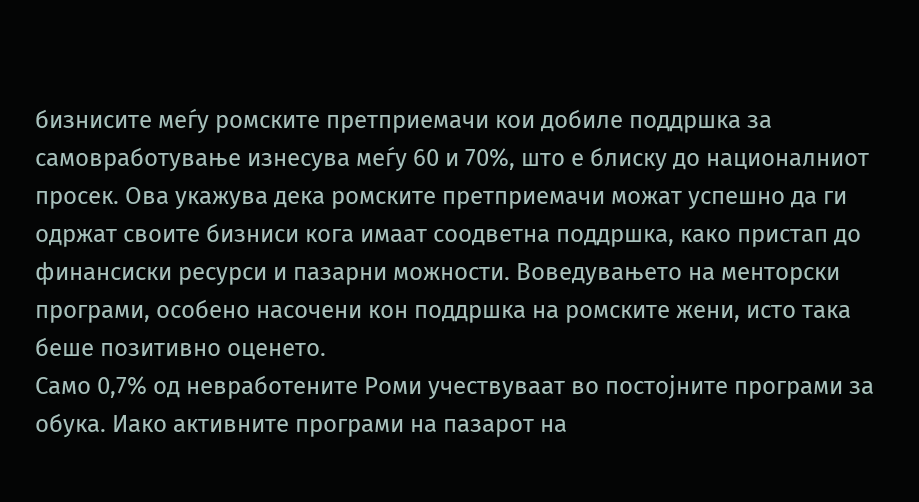бизнисите меѓу ромските претприемачи кои добиле поддршка за самовработување изнесува меѓу 60 и 70%, што е блиску до националниот просек. Ова укажува дека ромските претприемачи можат успешно да ги одржат своите бизниси кога имаат соодветна поддршка, како пристап до финансиски ресурси и пазарни можности. Воведувањето на менторски програми, особено насочени кон поддршка на ромските жени, исто така беше позитивно оценето.
Само 0,7% од невработените Роми учествуваат во постојните програми за обука. Иако активните програми на пазарот на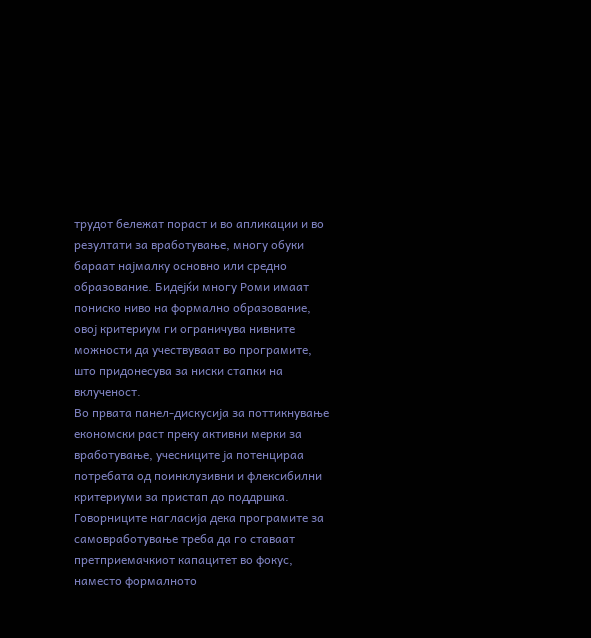трудот бележат пораст и во апликации и во резултати за вработување, многу обуки бараат најмалку основно или средно образование. Бидејќи многу Роми имаат пониско ниво на формално образование, овој критериум ги ограничува нивните можности да учествуваат во програмите, што придонесува за ниски стапки на вклученост.
Во првата панел-дискусија за поттикнување економски раст преку активни мерки за вработување, учесниците ја потенцираа потребата од поинклузивни и флексибилни критериуми за пристап до поддршка. Говорниците нагласија дека програмите за самовработување треба да го ставаат претприемачкиот капацитет во фокус, наместо формалното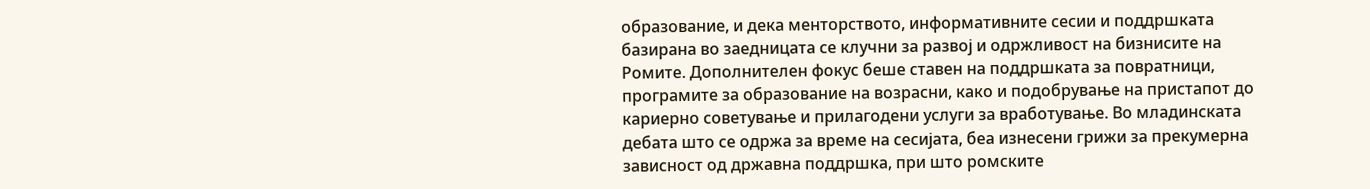образование, и дека менторството, информативните сесии и поддршката базирана во заедницата се клучни за развој и одржливост на бизнисите на Ромите. Дополнителен фокус беше ставен на поддршката за повратници, програмите за образование на возрасни, како и подобрување на пристапот до кариерно советување и прилагодени услуги за вработување. Во младинската дебата што се одржа за време на сесијата, беа изнесени грижи за прекумерна зависност од државна поддршка, при што ромските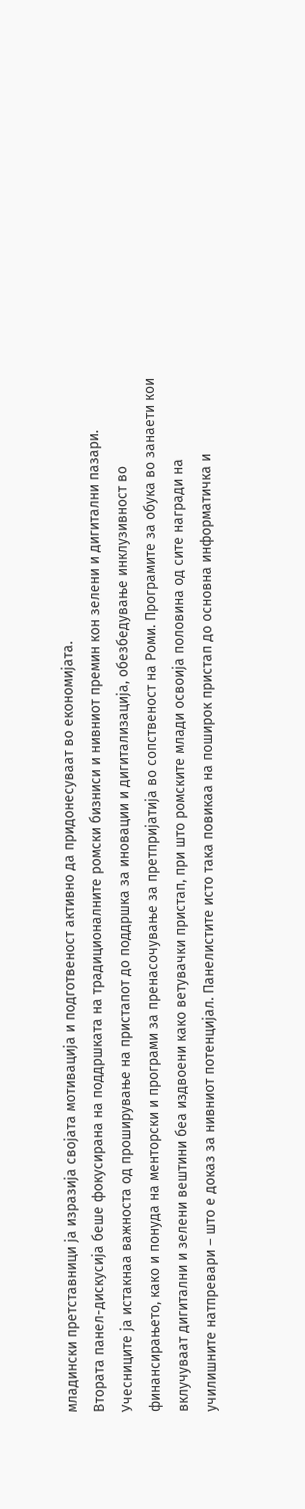младински претставници ја изразија својата мотивација и подготвеност активно да придонесуваат во економијата.
Втората панел-дискусија беше фокусирана на поддршката на традиционалните ромски бизниси и нивниот премин кон зелени и дигитални пазари. Учесниците ја истакнаа важноста од проширување на пристапот до поддршка за иновации и дигитализација, обезбедување инклузивност во финансирањето, како и понуда на менторски и програми за пренасочување за претпријатија во сопственост на Роми. Програмите за обука во занаети кои вклучуваат дигитални и зелени вештини беа издвоени како ветувачки пристап, при што ромските млади освоија половина од сите награди на училишните натпревари – што е доказ за нивниот потенцијал. Панелистите исто така повикаа на поширок пристап до основна информатичка и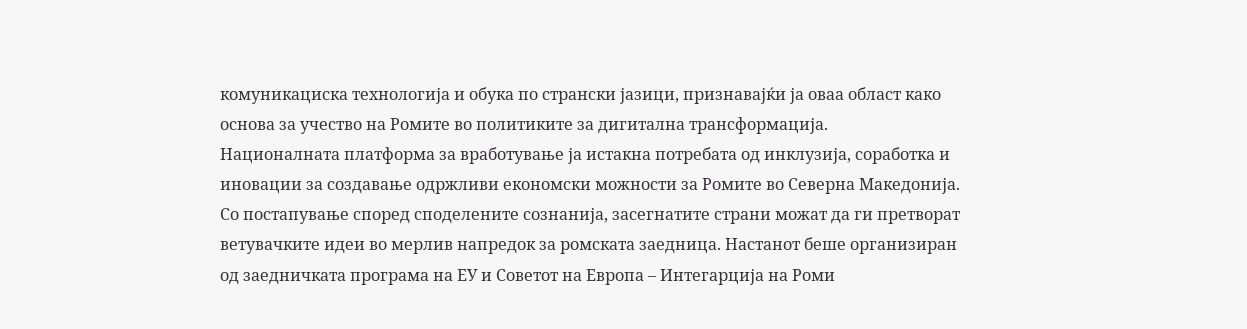комуникациска технологија и обука по странски јазици, признавајќи ја оваа област како основа за учество на Ромите во политиките за дигитална трансформација.
Националната платформа за вработување ја истакна потребата од инклузија, соработка и иновации за создавање одржливи економски можности за Ромите во Северна Македонија. Со постапување според споделените сознанија, засегнатите страни можат да ги претворат ветувачките идеи во мерлив напредок за ромската заедница. Настанот беше организиран од заедничката програма на ЕУ и Советот на Европа – Интегарција на Роми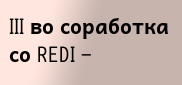III во соработка со REDI –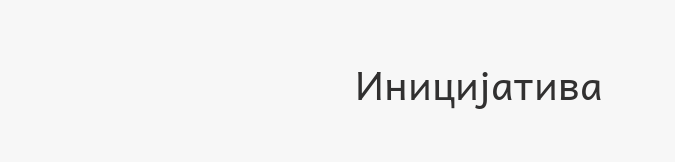Иницијатива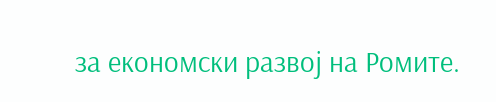за економски развој на Ромите.